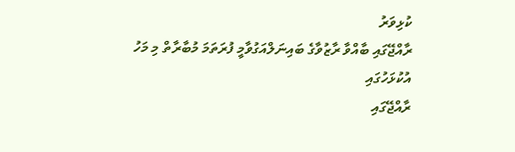ކުޅިވަރު
ރާއްޖޭގައި ބާއްވާ ރާޒުވާގެ ބައިނަލްއަގުވާމީ ފުރަތަމަ މުބާރާތް މި މަހު އުކުޅަހުގައި
ރާއްޖޭގައި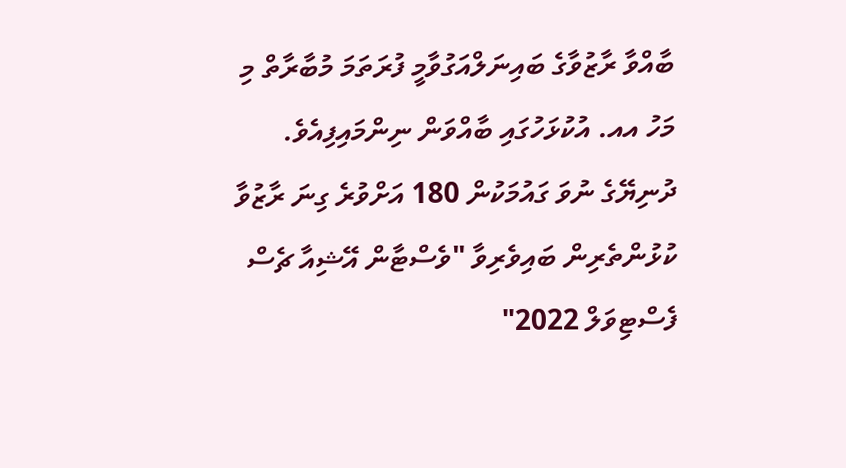ބާއްވާ ރާޒުވާގެ ބައިނަލްއަގުވާމީ ފުރަތަމަ މުބާރާތް މި މަހު އއ. އުކުޅަހުގައި ބާއްވަން ނިންމައިފިއެވެ.
ދުނިޔޭގެ ނުވަ ގައުމަކުން 180 އަށްވުރެ ގިނަ ރާޒުވާ ކުޅުންތެރިން ބައިވެރިވާ "ވެސްޓާން އޭޝިއާ ޗެސް ފެސްޓިވަލް 2022"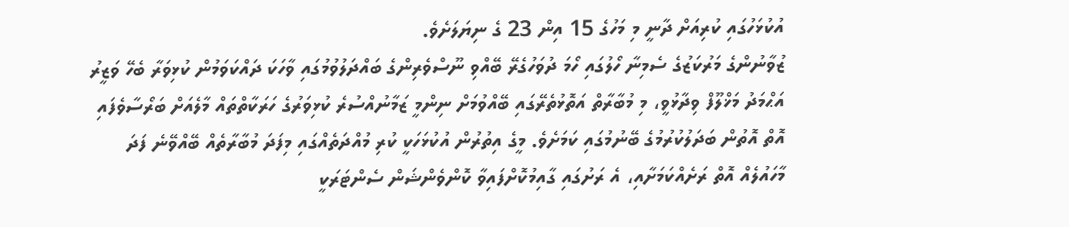އުކުޅަހުގައި ކުރިއަށް ދާނީ މި މަހުގެ 15 އިން 23 ގެ ނިޔަލަށެވެ.
ޒުވާނުންގެ މަރުކަޒުގެ ސެމިނާ ހޯލުގައި ހޯމަ ދުވަހުގެރޭ ބޭއްވި ނޫސްވެރިންގެ ބައްދަލުވުމުގައި ވާހަކަ ދައްކަވަމުން ކުޅިވަރާ ބެހޭ ވަޒީރު އަޙްމަދު މަޚްލޫފް ވިދާޅުވީ، މި މުބާރާތް އަތޮޅުތެރޭގައި ބޭއްވުމަށް ނިންމީ ޒަމާނުއްސުރެ ކުޅިވަރުގެ ހަރަކާތްތައް މާލެއަށް ބަރޯސާވެފައި އޮތް އޮތުން ބަދަލުކުރުމުގެ ބޭނުމުގައި ކަމަށެވެ. މީގެ އިތުރުން އުކުޅަހަކީ ކުރި މުއްދަތެއްގައި މިފަދަ މުބާރާތެއް ބޭއްވޭނެ ފަދަ މާހައުލެއް އޮތް ރަށެއްކަމަށާއި، އެ ރަށުގައި ގާއިމުކޮށްފައިވާ ކޮންވެންޝަން ސެންޓަރަކީ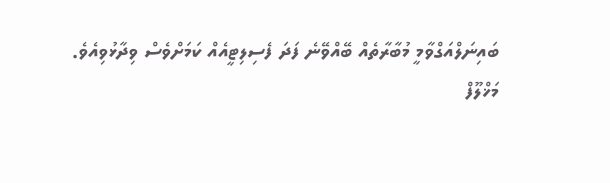ބައިނަލްއަގްވާމީ މުބާރާތެއް ބޭއްވޭނެ ފަދަ ފެސިލިޓީއެއް ކަމަށްވެސް ވިދާޅުވިއެވެ.
މަޚްލޫފް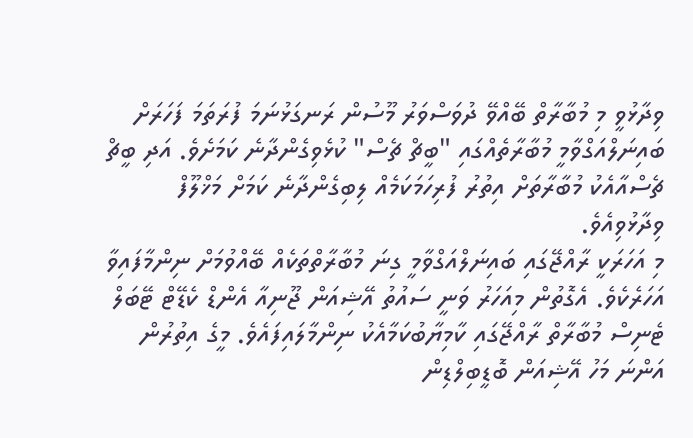ވިދާޅުވީ މި މުބާރާތް ބޭއްވޭ ދުވަސްވަރު މޫސުން ރަނގަޅުނަމަ ފުރަތަމަ ފަހަރަށް ބައިނަލްއަގްވާމީ މުބާރާތެއްގައި "ބީޗް ޗެސް" ކުޅެވިގެންދާނެ ކަމަށެވެ. އަދި ބީޗް ޗެސްއާއެކު މުބާރާތަށް އިތުރު ފުރިހަމަކަމެއް ލިބިގެންދާނެ ކަމަށް މަޚްލޫފް ވިދާޅުވިއެވެ.
މި އަހަރަކީ ރާއްޖޭގައި ބައިނަލްއަގްވާމީ ގިނަ މުބާރާތްތަކެއް ބޭއްވުމަށް ނިންމާފައިވާ އަހަރެކެވެ. އެގޮތުން މިއަހަރު ވަނީ ސައުތު އޭޝިއަން ޖޫނިއާ އެންޑް ކެޑޭޓް ޓޭބަލް ޓެނިސް މުބާރާތް ރާއްޖޭގައި ކާމިޔާބުކަމާއެކު ނިންމާލައިފައެވެ. މީގެ އިތުރުން އަންނަ މަހު އޭޝިއަން ބޮޑީބިލްޑިން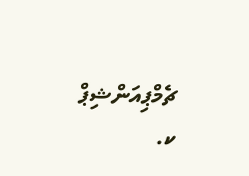ޗެމްޕިއަންޝިޕް ކ.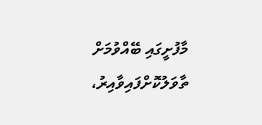މާފުށީގައި ބޭއްވުމަށް ތާވަލުކޮށްފައިވާއިރު،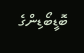ބޮޑީބޯޑިންގެ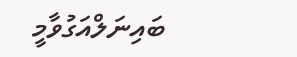ބައިނަލްއަގުވާމީ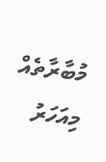މުބާރާތެއް މިއަހަރު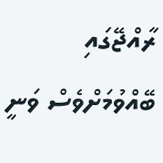ރާއްޖޭގައި ބޭއްވުމަށްވެސް ވަނީ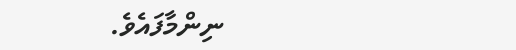ނިންމާފައެވެ.